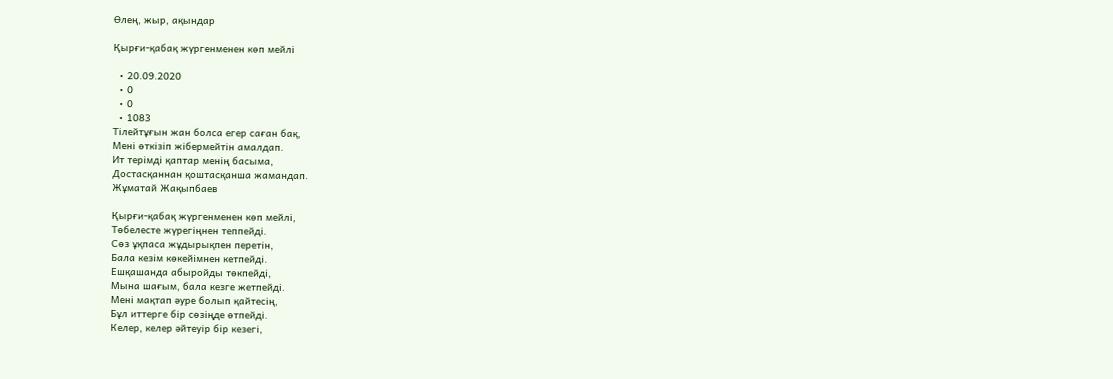Өлең, жыр, ақындар

Қырғи-қабақ жүргенменен көп мейлі

  • 20.09.2020
  • 0
  • 0
  • 1083
Тілейтұғын жан болса егер саған бақ,
Мені өткізіп жібермейтін амалдап.
Ит терімді қаптар менің басыма,
Достасқаннан қоштасқанша жамандап.
Жұматай Жақыпбаев

Қырғи-қабақ жүргенменен көп мейлі,
Төбелесте жүрегіңнен теппейді.
Сөз ұқпаса жұдырықпен перетін,
Бала кезім көкейімнен кетпейді.
Ешқашанда абыройды төкпейді,
Мына шағым, бала кезге жетпейді.
Мені мақтап әуре болып қайтесің,
Бұл иттерге бір сөзіңде өтпейді.
Келер, келер әйтеуір бір кезегі,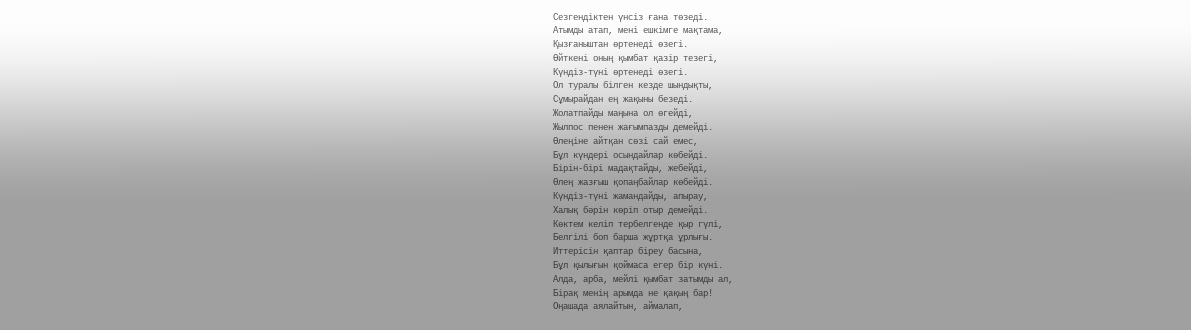Сезгендіктен үнсіз ғана төзеді.
Атымды атап, мені ешкімге мақтама,
Қызғаныштан өртенеді өзегі.
Өйткені оның қымбат қазір тезегі,
Күндіз-түні өртенеді өзегі.
Ол туралы білген кезде шындықты,
Сұмырайдан ең жақыны безеді.
Жолатпайды маңына ол өгейді,
Жылпос пенен жағымпазды демейді.
Өлеңіне айтқан сөзі сай емес,
Бұл күндері осындайлар көбейді.
Бірін-бірі мадақтайды, жебейді,
Өлең жазғыш қопаңбайлар көбейді.
Күндіз-түні жамандайды, апырау,
Халық бәрін көріп отыр демейді.
Көктем келіп тербелгенде қыр гүлі,
Белгілі боп барша жұртқа ұрлығы.
Иттерісін қаптар біреу басына,
Бұл қылығын қоймаса егер бір күні.
Алда, арба, мейлі қымбат затымды ал,
Бірақ менің арымда не қақың бар!
Оңашада аялайтын, аймалап,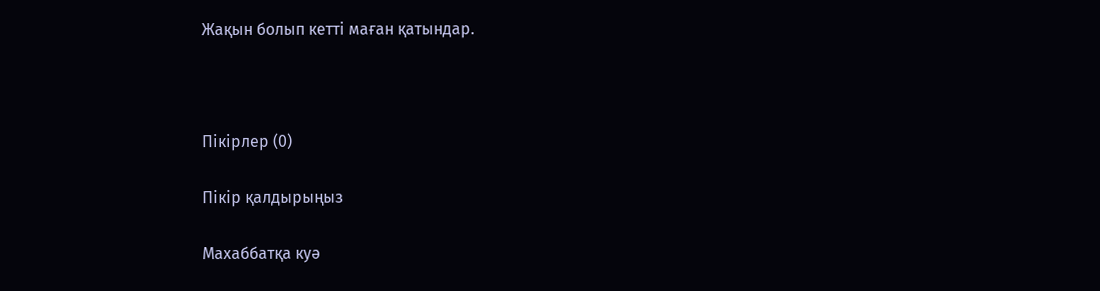Жақын болып кетті маған қатындар.



Пікірлер (0)

Пікір қалдырыңыз

Махаббатқа куә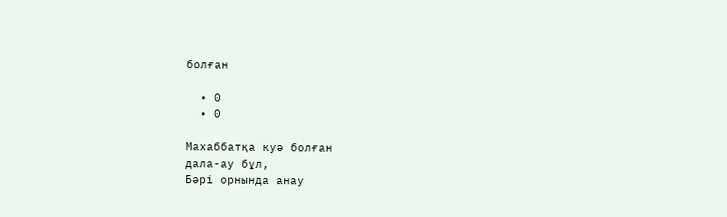болған

  • 0
  • 0

Махаббатқа куә болған
дала-ау бұл,
Бәрi орнында анау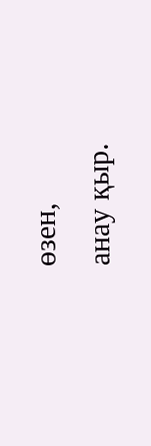өзен,
анау қыр.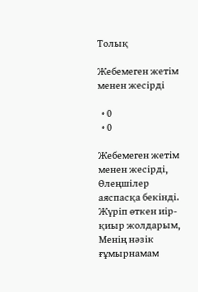Толық

Жебемеген жетiм менен жесiрдi

  • 0
  • 0

Жебемеген жетiм менен жесiрдi,
Өлеңшiлер аяспасқа бекiндi.
Жүрiп өткен иiр-қиыр жолдарым,
Менiң нәзiк ғұмырнамам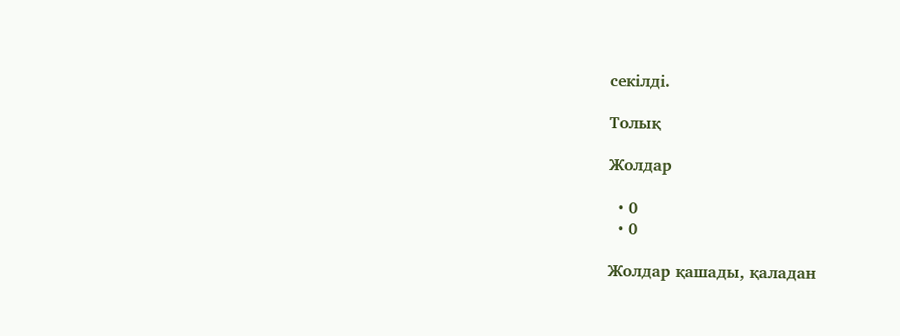секiлдi.

Толық

Жолдар

  • 0
  • 0

Жолдар қашады, қаладан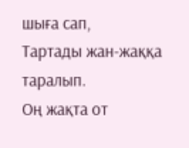шыға сап,
Тартады жан-жаққа таралып.
Оң жақта от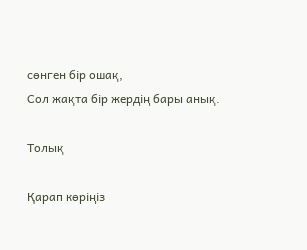сөнген бiр ошақ,
Сол жақта бiр жердiң бары анық.

Толық

Қарап көріңіз